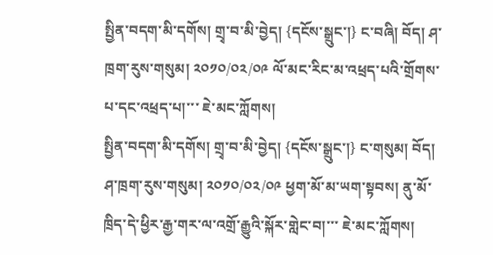སྤྱིན་བདག་མི་དགོས། གྲྭ་བ་མི་བྱེད། {དངོས་སྒྲུང་།} ང་བཞི། བོད། ཤ་ཁྲག་རུས་གསུམ། ༢༠༡༠/༠༢/༠༩ ལོ་མང་རིང་མ་འཕྲད་པའི་གྲོགས་པ་དང་འཕྲད་པ།་་་ ཇེ་མང་ཀློགས།
སྤྱིན་བདག་མི་དགོས། གྲྭ་བ་མི་བྱེད། {དངོས་སྒྲུང་།} ང་གསུམ། བོད། ཤ་ཁྲག་རུས་གསུམ། ༢༠༡༠/༠༢/༠༩ ཕྱག་མོ་མ་ཡག་སྟབས། ནུ་མོ་ཁྲིད་དེ་ཕྱིར་རྒྱ་གར་ལ་འགྲོ་རྒྱུའི་སྐོར་གླེང་བ།་་་ ཇེ་མང་ཀློགས།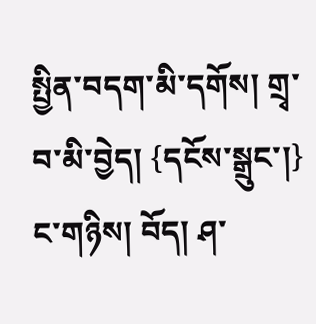སྤྱིན་བདག་མི་དགོས། གྲྭ་བ་མི་བྱེད། {དངོས་སྒྲུང་།} ང་གཉིས། བོད། ཤ་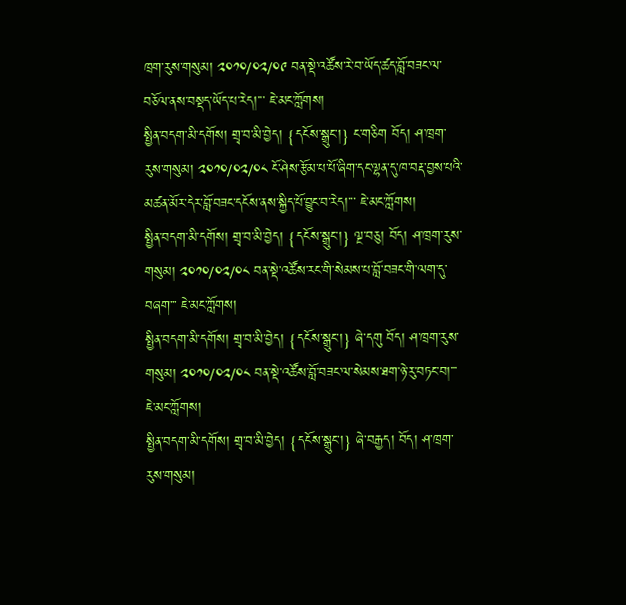ཁྲག་རུས་གསུམ། ༢༠༡༠/༠༢/༠༩ བན་སྡེ་འཚོས་རེ་བ་ཡོད་ཚད་བློ་བཟང་ལ་བཅོལ་ནས་བསྡད་ཡོད་པ་རེད།་་་ ཇེ་མང་ཀློགས།
སྤྱིན་བདག་མི་དགོས། གྲྭ་བ་མི་བྱེད། {དངོས་སྒྲུང་།} ང་གཅིག བོད། ཤ་ཁྲག་རུས་གསུམ། ༢༠༡༠/༠༢/༠༨ ངོ་ཤེས་རྩོམ་པ་པོ་ཞིག་དང་ལྷན་དུ་ཁ་བརྡ་བྱས་པའི་མཚན་མོར་དེར་བློ་བཟང་དངོས་ནས་སྐྱིད་པོ་བྱུང་བ་རེད།་་་ ཇེ་མང་ཀློགས།
སྤྱིན་བདག་མི་དགོས། གྲྭ་བ་མི་བྱེད། {དངོས་སྒྲུང་།} ལྔ་བཅུ། བོད། ཤ་ཁྲག་རུས་གསུམ། ༢༠༡༠/༠༢/༠༨ བན་སྡེ་འཚོས་རང་གི་སེམས་པ་བློ་བཟང་གི་ལག་དུ་བཞག་་་ ཇེ་མང་ཀློགས།
སྤྱིན་བདག་མི་དགོས། གྲྭ་བ་མི་བྱེད། {དངོས་སྒྲུང་།} ཞེ་དགུ བོད། ཤ་ཁྲག་རུས་གསུམ། ༢༠༡༠/༠༢/༠༨ བན་སྡེ་འཚོས་བློ་བཟང་ལ་སེམས་ཐག་ཉེ་རུ་བཏང་བ།་་་ ཇེ་མང་ཀློགས།
སྤྱིན་བདག་མི་དགོས། གྲྭ་བ་མི་བྱེད། {དངོས་སྒྲུང་།} ཞེ་བརྒྱད། བོད། ཤ་ཁྲག་རུས་གསུམ།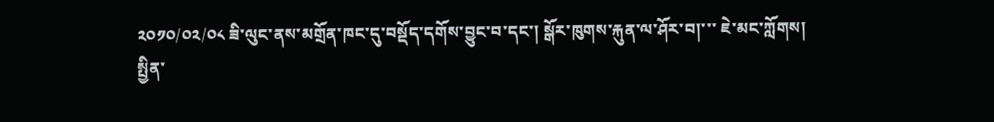༢༠༡༠/༠༢/༠༨ ཟི་ལུང་ནས་མགྲོན་ཁང་དུ་བསྡོད་དགོས་བྱུང་བ་དང་། སྒོར་ཁུགས་རྐུན་ལ་ཤོར་བ།་་་ ཇེ་མང་ཀློགས།
སྤྱིན་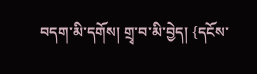བདག་མི་དགོས། གྲྭ་བ་མི་བྱེད། {དངོས་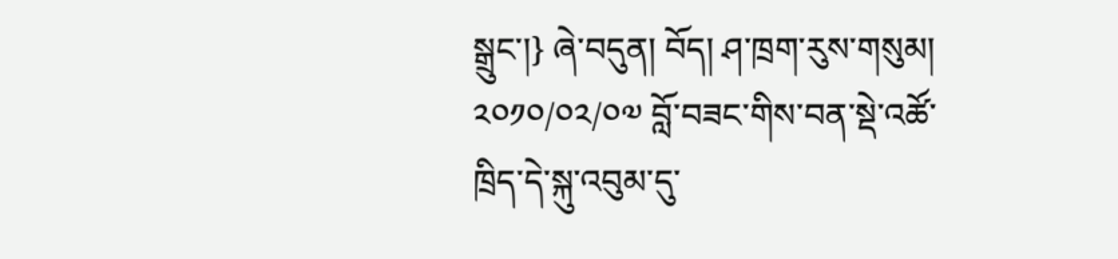སྒྲུང་།} ཞེ་བདུན། བོད། ཤ་ཁྲག་རུས་གསུམ། ༢༠༡༠/༠༢/༠༧ བློ་བཟང་གིས་བན་སྡེ་འཚོ་ཁྲིད་དེ་སྐུ་འབུམ་དུ་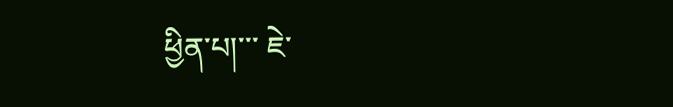ཕྱིན་པ།་་་ ཇེ་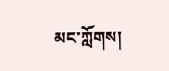མང་ཀློགས།